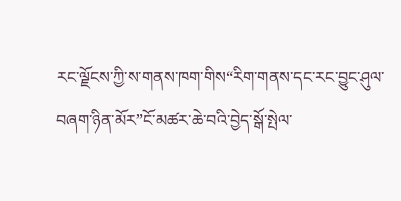རང་ལྗོངས་ཀྱི་ས་གནས་ཁག་གིས“རིག་གནས་དང་རང་བྱུང་ཤུལ་བཞག་ཉིན་མོར”ངོ་མཚར་ཆེ་བའི་བྱེད་སྒོ་སྤེལ་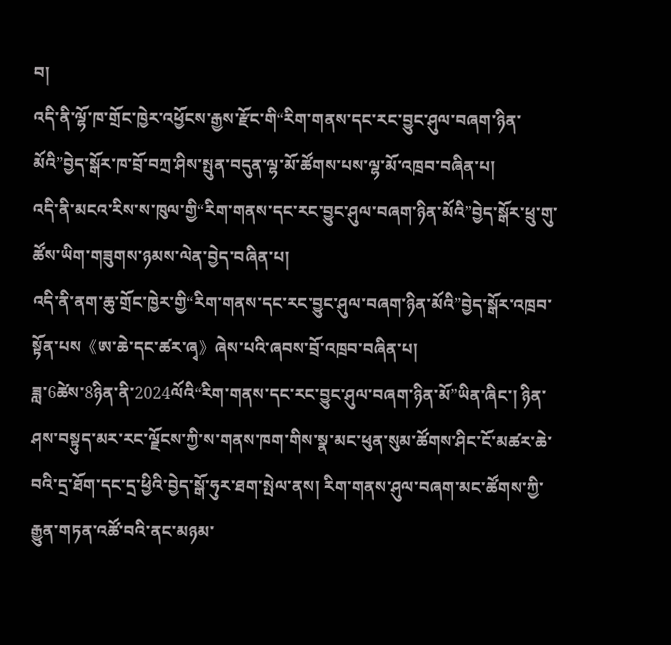བ།
འདི་ནི་ལྷོ་ཁ་གྲོང་ཁྱེར་འཕྱོངས་རྒྱས་རྫོང་གི“རིག་གནས་དང་རང་བྱུང་ཤུལ་བཞག་ཉིན་མོའི”བྱེད་སྒོར་ཁ་བྲོ་བཀྲ་ཤིས་སྤུན་བདུན་ལྷ་མོ་ཚོགས་པས་ལྷ་མོ་འཁྲབ་བཞིན་པ།
འདི་ནི་མངའ་རིས་ས་ཁུལ་གྱི“རིག་གནས་དང་རང་བྱུང་ཤུལ་བཞག་ཉིན་མོའི”བྱེད་སྒོར་ཕྲུ་གུ་ཚོས་ཡིག་གཟུགས་ཉམས་ལེན་བྱེད་བཞིན་པ།
འདི་ནི་ནག་ཆུ་གྲོང་ཁྱེར་གྱི“རིག་གནས་དང་རང་བྱུང་ཤུལ་བཞག་ཉིན་མོའི”བྱེད་སྒོར་འཁྲབ་སྟོན་པས《ཨ་ཆེ་དང་ཚར་ཞྭ》ཞེས་པའི་ཞབས་བྲོ་འཁྲབ་བཞིན་པ།
ཟླ་6ཚེས་8ཉིན་ནི་2024ལོའི“རིག་གནས་དང་རང་བྱུང་ཤུལ་བཞག་ཉིན་མོ”ཡིན་ཞིང་། ཉིན་ཤས་བསྟུད་མར་རང་ལྗོངས་ཀྱི་ས་གནས་ཁག་གིས་སྣ་མང་ཕུན་སུམ་ཚོགས་ཤིང་ངོ་མཚར་ཆེ་བའི་དྲ་ཐོག་དང་དྲ་ཕྱིའི་བྱེད་སྒོ་ཧུར་ཐག་སྤེལ་ནས། རིག་གནས་ཤུལ་བཞག་མང་ཚོགས་ཀྱི་རྒྱུན་གཏན་འཚོ་བའི་ནང་མཉམ་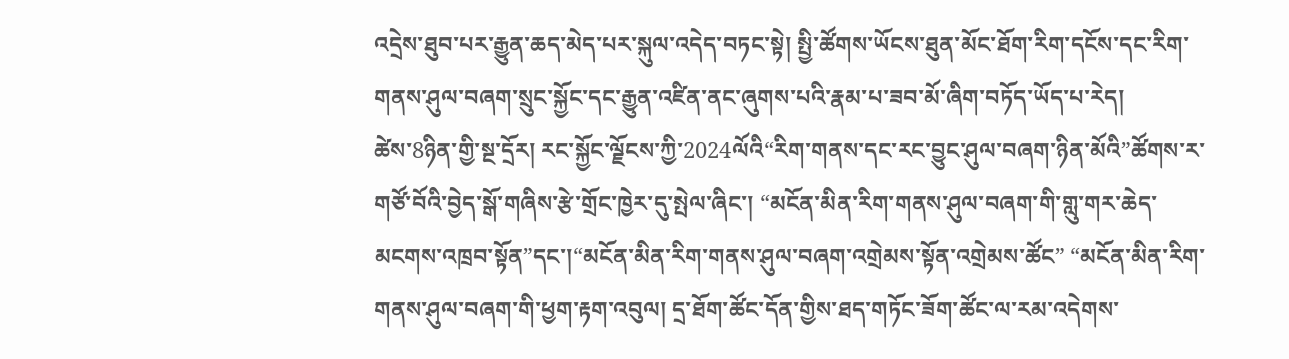འདྲེས་ཐུབ་པར་རྒྱུན་ཆད་མེད་པར་སྐུལ་འདེད་བཏང་སྟེ། སྤྱི་ཚོགས་ཡོངས་ཐུན་མོང་ཐོག་རིག་དངོས་དང་རིག་གནས་ཤུལ་བཞག་སྲུང་སྐྱོང་དང་རྒྱུན་འཛིན་ནང་ཞུགས་པའི་རྣམ་པ་ཟབ་མོ་ཞིག་བཏོད་ཡོད་པ་རེད།
ཚེས་8ཉིན་གྱི་སྔ་དྲོར། རང་སྐྱོང་ལྗོངས་ཀྱི་2024ལོའི“རིག་གནས་དང་རང་བྱུང་ཤུལ་བཞག་ཉིན་མོའི”ཚོགས་ར་གཙོ་བོའི་བྱེད་སྒོ་གཞིས་རྩེ་གྲོང་ཁྱེར་དུ་སྤེལ་ཞིང་། “མངོན་མིན་རིག་གནས་ཤུལ་བཞག་གི་གླུ་གར་ཆེད་མངགས་འཁྲབ་སྟོན”དང་།“མངོན་མིན་རིག་གནས་ཤུལ་བཞག་འགྲེམས་སྟོན་འགྲེམས་ཚོང” “མངོན་མིན་རིག་གནས་ཤུལ་བཞག་གི་ཕྱག་རྟག་འབུལ། དྲ་ཐོག་ཚོང་དོན་གྱིས་ཐད་གཏོང་ཟོག་ཚོང་ལ་རམ་འདེགས་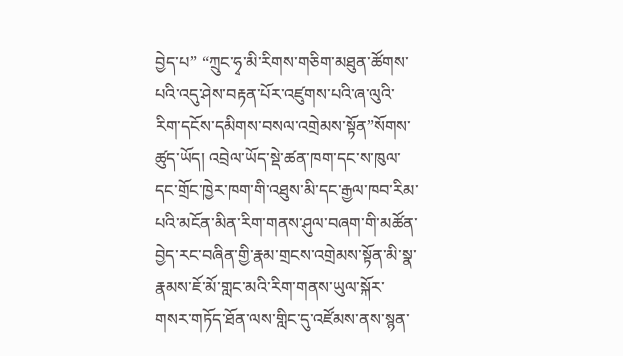བྱེད་པ” “ཀྲུང་ཧྭ་མི་རིགས་གཅིག་མཐུན་ཚོགས་པའི་འདུ་ཤེས་བརྟན་པོར་འཛུགས་པའི་ཞ་ལུའི་རིག་དངོས་དམིགས་བསལ་འགྲེམས་སྟོན”སོགས་ཚུད་ཡོད། འབྲེལ་ཡོད་སྡེ་ཚན་ཁག་དང་ས་ཁུལ་དང་གྲོང་ཁྱེར་ཁག་གི་འཐུས་མི་དང་རྒྱལ་ཁབ་རིམ་པའི་མངོན་མིན་རིག་གནས་ཤུལ་བཞག་གི་མཚོན་བྱེད་རང་བཞིན་གྱི་རྣམ་གྲངས་འགྲེམས་སྟོན་མི་སྣ་རྣམས་ཇོ་མོ་གླང་མའི་རིག་གནས་ཡུལ་སྐོར་གསར་གཏོད་ཐོན་ལས་གླིང་དུ་འཛོམས་ནས་སྙན་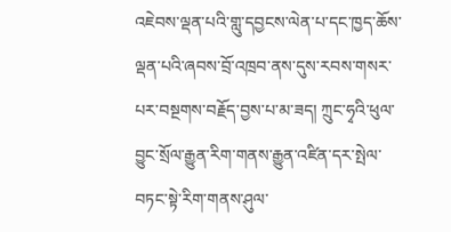འཇེབས་ལྡན་པའི་གླུ་དབྱངས་ལེན་པ་དང་ཁྱད་ཆོས་ལྡན་པའི་ཞབས་བྲོ་འཁྲབ་ནས་དུས་རབས་གསར་པར་བསྔགས་བརྗོད་བྱས་པ་མ་ཟད། ཀྲུང་ཧྭའི་ཕུལ་བྱུང་སྲོལ་རྒྱུན་རིག་གནས་རྒྱུན་འཛིན་དར་སྤེལ་བཏང་སྟེ་རིག་གནས་ཤུལ་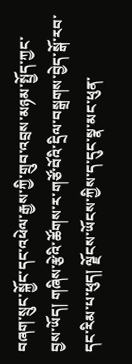བཞག་སྲུང་སྐྱོང་དང་འཕེལ་རྒྱས་ཀྱི་གྲུབ་འབྲས་མཉམ་སྤྱོད་ཀྱང་བྱས་ཡོད། གཞིས་རྩེའི་ཚོགས་ར་གཙོ་བོའི་དྲིལ་བསྒྲགས་བྱེད་སྒོ་རབ་དང་རིམ་པ་ཕུད། ལྗོངས་ཡོངས་ཀྱིས་ད་དུང་སྣ་མང་ཕུན་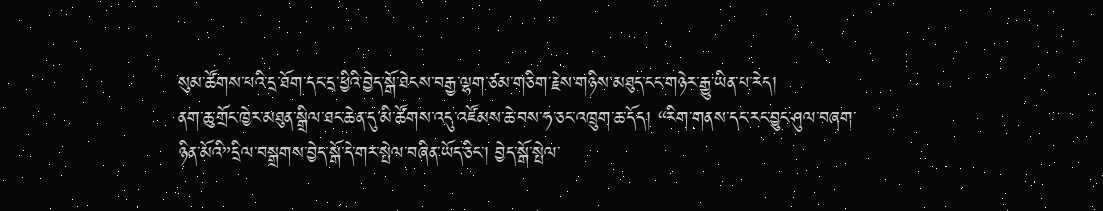སུམ་ཚོགས་པའི་དྲ་ཐོག་དང་དྲ་ཕྱིའི་བྱེད་སྒོ་ཐེངས་བརྒྱ་ལྷག་ཙམ་གཅིག་རྗེས་གཉིས་མཐུད་ངང་གཉེར་རྒྱུ་ཡིན་པ་རེད།
ནག་ཆུ་གྲོང་ཁྱེར་མཐུན་སྒྲིལ་ཐང་ཆེན་དུ་མི་ཚོགས་འདུ་འཛོམས་ཆེ་བས་ཧ་ཅང་འཁྲུག་ཆ་དོད། “རིག་གནས་དང་རང་བྱུང་ཤུལ་བཞག་ཉིན་མོའི”དྲིལ་བསྒྲགས་བྱེད་སྒོ་དེ་གར་སྤེལ་བཞིན་ཡོད་ཅིང་། བྱེད་སྒོ་སྤེལ་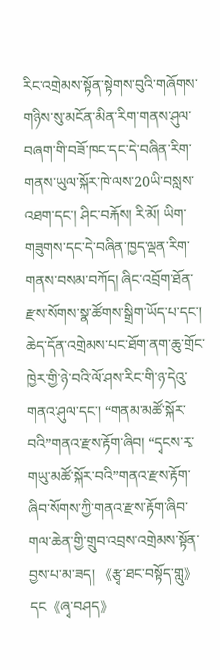རིང་འགྲེམས་སྟོན་སྟེགས་བུའི་གཞོགས་གཉིས་སུ་མངོན་མིན་རིག་གནས་ཤུལ་བཞག་གི་བཟོ་ཁང་དང་དེ་བཞིན་རིག་གནས་ཡུལ་སྐོར་ཁེ་ལས་20ཡི་བསླས་འཐག་དང་། ཤིང་བརྐོས། རི་མོ། ཡིག་གཟུགས་དང་དེ་བཞིན་ཁྱད་ལྡན་རིག་གནས་བསམ་བཀོད། ཞིང་འབྲོག་ཐོན་རྫས་སོགས་སྣ་ཚོགས་སྒྲིག་ཡོད་པ་དང་། ཆེད་དོན་འགྲེམས་པང་ཐོག་ནག་ཆུ་གྲོང་ཁྱེར་གྱི་ཉེ་བའི་ལོ་ཤས་རིང་གི་ཉ་དེའུ་གནའ་ཤུལ་དང་། “གནམ་མཚོ་སྐོར་བའི”གནའ་རྫས་རྟོག་ཞིབ། “དྭངས་རྭ་གཡུ་མཚོ་སྐོར་བའི”གནའ་རྫས་རྟོག་ཞིབ་སོགས་ཀྱི་གནའ་རྫས་རྟོག་ཞིབ་གལ་ཆེན་གྱི་གྲུབ་འབྲས་འགྲེམས་སྟོན་བྱས་པ་མ་ཟད། 《རྩྭ་ཐང་བསྟོད་གླུ》དང《ཞྭ་བཤད》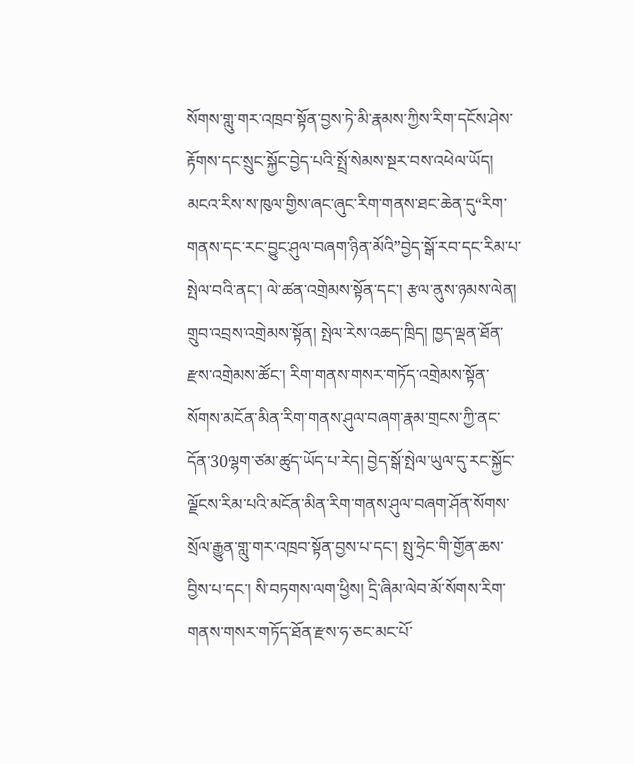སོགས་གླུ་གར་འཁྲབ་སྟོན་བྱས་ཏེ་མི་རྣམས་ཀྱིས་རིག་དངོས་ཤེས་རྟོགས་དང་སྲུང་སྐྱོང་བྱེད་པའི་སྤྲོ་སེམས་སྔར་བས་འཕེལ་ཡོད།
མངའ་རིས་ས་ཁུལ་གྱིས་ཞང་ཞུང་རིག་གནས་ཐང་ཆེན་དུ“རིག་གནས་དང་རང་བྱུང་ཤུལ་བཞག་ཉིན་མོའི”བྱེད་སྒོ་རབ་དང་རིམ་པ་སྤེལ་བའི་ནང་། ལེ་ཚན་འགྲེམས་སྟོན་དང་། རྩལ་ནུས་ཉམས་ལེན། གྲུབ་འབྲས་འགྲེམས་སྟོན། སྤེལ་རེས་འཆད་ཁྲིད། ཁྱད་ལྡན་ཐོན་རྫས་འགྲེམས་ཚོང་། རིག་གནས་གསར་གཏོད་འགྲེམས་སྟོན་སོགས་མངོན་མིན་རིག་གནས་ཤུལ་བཞག་རྣམ་གྲངས་ཀྱི་ནང་དོན་30ལྷག་ཙམ་ཚུད་ཡོད་པ་རེད། བྱེད་སྒོ་སྤེལ་ཡུལ་དུ་རང་སྐྱོང་ལྗོངས་རིམ་པའི་མངོན་མིན་རིག་གནས་ཤུལ་བཞག་ཤོན་སོགས་སྲོལ་རྒྱུན་གླུ་གར་འཁྲབ་སྟོན་བྱས་པ་དང་། སྤུ་ཧྲེང་གི་གྱོན་ཆས་བྱིས་པ་དང་། སི་བཏགས་ལག་ཕྱིས། དྲི་ཞིམ་ལེབ་མོ་སོགས་རིག་གནས་གསར་གཏོད་ཐོན་རྫས་ཧ་ཅང་མང་པོ་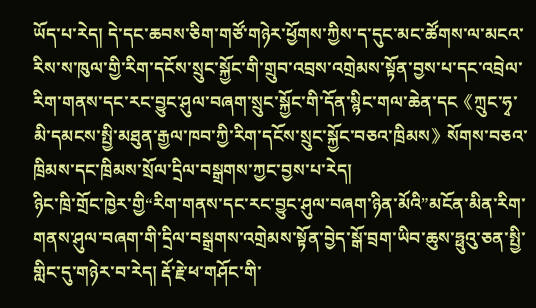ཡོད་པ་རེད། དེ་དང་ཆབས་ཅིག་གཙོ་གཉེར་ཕྱོགས་ཀྱིས་ད་དུང་མང་ཚོགས་ལ་མངའ་རིས་ས་ཁུལ་གྱི་རིག་དངོས་སྲུང་སྐྱོང་གི་གྲུབ་འབྲས་འགྲེམས་སྟོན་བྱས་པ་དང་འབྲེལ་རིག་གནས་དང་རང་བྱུང་ཤུལ་བཞག་སྲུང་སྐྱོང་གི་དོན་སྙིང་གལ་ཆེན་དང《ཀྲུང་ཧྭ་མི་དམངས་སྤྱི་མཐུན་རྒྱལ་ཁབ་ཀྱི་རིག་དངོས་སྲུང་སྐྱོང་བཅའ་ཁྲིམས》སོགས་བཅའ་ཁྲིམས་དང་ཁྲིམས་སྲོལ་དྲིལ་བསྒྲགས་ཀྱང་བྱས་པ་རེད།
ཉིང་ཁྲི་གྲོང་ཁྱེར་གྱི“རིག་གནས་དང་རང་བྱུང་ཤུལ་བཞག་ཉིན་མོའི”མངོན་མིན་རིག་གནས་ཤུལ་བཞག་གི་དྲིལ་བསྒྲགས་འགྲེམས་སྟོན་བྱེད་སྒོ་བྲག་ཡིབ་ཆུས་ཧྥུའུ་ཅན་སྤྱི་གླིང་དུ་གཉེར་བ་རེད། རྡོ་རྗེ་ཕ་གཤོང་གི་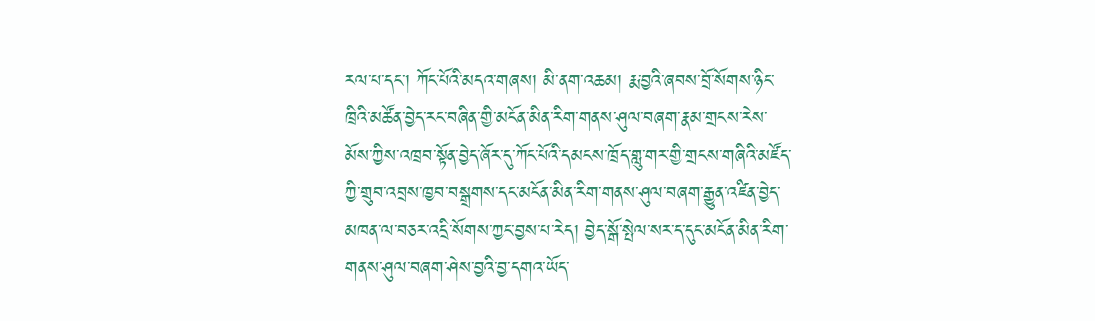རལ་པ་དང་། ཀོང་པོའི་མདའ་གཞས། མི་ནག་འཆམ། རྨ་བྱའི་ཞབས་བྲོ་སོགས་ཉིང་ཁྲིའི་མཚོན་བྱེད་རང་བཞིན་གྱི་མངོན་མིན་རིག་གནས་ཤུལ་བཞག་རྣམ་གྲངས་རེས་མོས་ཀྱིས་འཁྲབ་སྟོན་བྱེད་ཞོར་དུ་ཀོང་པོའི་དམངས་ཁྲོད་གླུ་གར་གྱི་གྲངས་གཞིའི་མཛོད་ཀྱི་གྲུབ་འབྲས་ཁྱབ་བསྒྲགས་དང་མངོན་མིན་རིག་གནས་ཤུལ་བཞག་རྒྱུན་འཛིན་བྱེད་མཁན་ལ་བཅར་འདྲི་སོགས་ཀྱང་བྱས་པ་རེད། བྱེད་སྒོ་སྤེལ་སར་ད་དུང་མངོན་མིན་རིག་གནས་ཤུལ་བཞག་ཤེས་བྱའི་བྱ་དགའ་ཡོད་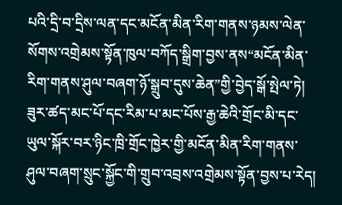པའི་དྲི་བ་དྲིས་ལན་དང་མངོན་མིན་རིག་གནས་ཉམས་ལེན་སོགས་འགྲེམས་སྟོན་ཁུལ་བཀོད་སྒྲིག་བྱས་ནས“མངོན་མིན་རིག་གནས་ཤུལ་བཞག་ཉོ་སྒྲུབ་དུས་ཆེན”གྱི་བྱེད་སྒོ་སྤེལ་ཏེ། ཟུར་ཚད་མང་པོ་དང་རིམ་པ་མང་པོས་རྒྱ་ཆེའི་གྲོང་མི་དང་ཡུལ་སྐོར་བར་ཉིང་ཁྲི་གྲོང་ཁྱེར་གྱི་མངོན་མིན་རིག་གནས་ཤུལ་བཞག་སྲུང་སྐྱོང་གི་གྲུབ་འབྲས་འགྲེམས་སྟོན་བྱས་པ་རེད།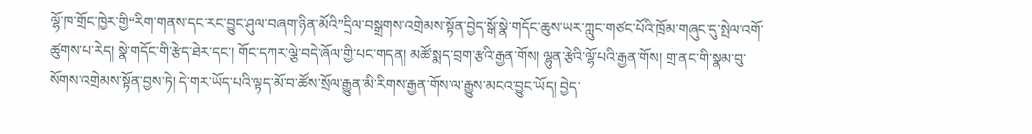ལྷོ་ཁ་གྲོང་ཁྱེར་གྱི“རིག་གནས་དང་རང་བྱུང་ཤུལ་བཞག་ཉིན་མོའི”དྲིལ་བསྒྲགས་འགྲེམས་སྟོན་བྱེད་སྒོ་སྣེ་གདོང་ཆུས་ཡར་ཀླུང་གཙང་པོའི་ཁྲོམ་གཞུང་དུ་སྤེལ་འགོ་ཚུགས་པ་རེད། སྣེ་གདོང་གི་རྩེད་ཐེར་དང་། གོང་དཀར་ལྕེ་བདེ་ཞོལ་གྱི་པང་གདན། མཚོ་སྨད་བྲག་རྩའི་རྒྱན་གོས། ལྷུན་རྩེའི་ལྷོ་པའི་རྒྱན་གོས། གྲ་ནང་གི་སྣམ་བུ་སོགས་འགྲེམས་སྟོན་བྱས་ཏེ། དེ་གར་ཡོད་པའི་ལྟད་མོ་བ་ཚོས་སྲོལ་རྒྱུན་མི་རིགས་རྒྱན་གོས་ལ་རྒྱུས་མངའ་བྱུང་ཡོད། བྱེད་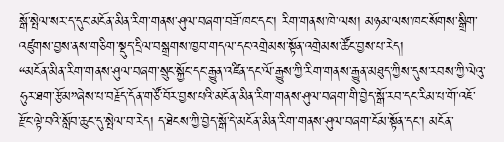སྒོ་སྤེལ་སར་ད་དུང་མངོན་མིན་རིག་གནས་ཤུལ་བཞག་བཟོ་ཁང་དང་། རིག་གནས་ཁེ་ལས། མཉམ་ལས་ཁང་སོགས་སྒྲིག་འཛུགས་བྱས་ནས་གཅིག་སྡུད་དྲིལ་བསྒྲགས་ཁྱབ་གདལ་དང་འགྲེམས་སྟོན་འགྲེམས་ཚོང་བྱས་པ་རེད།
“མངོན་མིན་རིག་གནས་ཤུལ་བཞག་སྲུང་སྐྱོང་དང་རྒྱུན་འཛིན་དང་ལོ་རྒྱུས་ཀྱི་རིག་གནས་རྒྱུན་མཐུད་ཀྱིས་དུས་རབས་ཀྱི་ལེའུ་ཧུར་ཐག་རྩོམ”ཞེས་པ་བརྗོད་དོན་གཙོ་བོར་བྱས་པའི་མངོན་མིན་རིག་གནས་ཤུལ་བཞག་གི་བྱེད་སྒོ་རབ་དང་རིམ་པ་གོ་འཇོ་རྫོང་ལྟེ་བའི་སློབ་ཆུང་དུ་སྤེལ་བ་རེད། ད་ཐེངས་ཀྱི་བྱེད་སྒོ་དེ་མངོན་མིན་རིག་གནས་ཤུལ་བཞག་ངོམ་སྟོན་དང་། མངོན་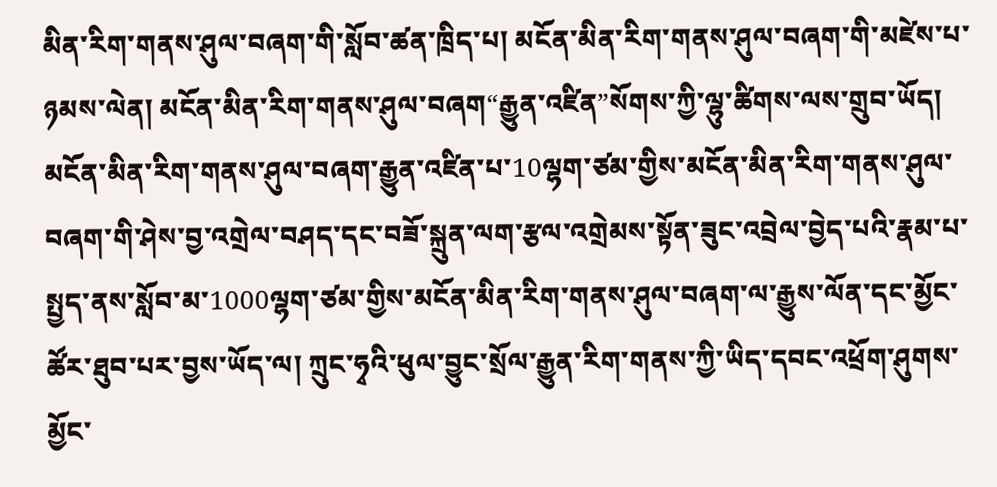མིན་རིག་གནས་ཤུལ་བཞག་གི་སློབ་ཚན་ཁྲིད་པ། མངོན་མིན་རིག་གནས་ཤུལ་བཞག་གི་མཛེས་པ་ཉམས་ལེན། མངོན་མིན་རིག་གནས་ཤུལ་བཞག“རྒྱུན་འཛིན”སོགས་ཀྱི་ལྷུ་ཚིགས་ལས་གྲུབ་ཡོད། མངོན་མིན་རིག་གནས་ཤུལ་བཞག་རྒྱུན་འཛིན་པ་10ལྷག་ཙམ་གྱིས་མངོན་མིན་རིག་གནས་ཤུལ་བཞག་གི་ཤེས་བྱ་འགྲེལ་བཤད་དང་བཟོ་སྐྲུན་ལག་རྩལ་འགྲེམས་སྟོན་ཟུང་འབྲེལ་བྱེད་པའི་རྣམ་པ་སྤྱད་ནས་སློབ་མ་1000ལྷག་ཙམ་གྱིས་མངོན་མིན་རིག་གནས་ཤུལ་བཞག་ལ་རྒྱུས་ལོན་དང་མྱོང་ཚོར་ཐུབ་པར་བྱས་ཡོད་ལ། ཀྲུང་ཧྭའི་ཕུལ་བྱུང་སྲོལ་རྒྱུན་རིག་གནས་ཀྱི་ཡིད་དབང་འཕྲོག་ཤུགས་མྱོང་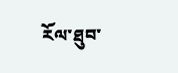རོལ་ཐུབ་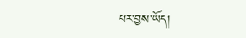པར་བྱས་ཡོད།